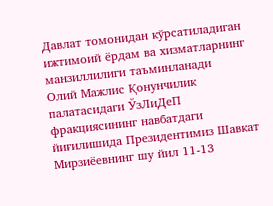Давлат томонидан кўрсатиладиган ижтимоий ёрдам ва хизматларнинг манзиллилиги таъминланади
Олий Мажлис Қонунчилик палатасидаги ЎзЛиДеП фракциясининг навбатдаги йиғилишида Президентимиз Шавкат Мирзиёевнинг шу йил 11-13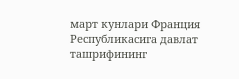март кунлари Франция Республикасига давлат ташрифининг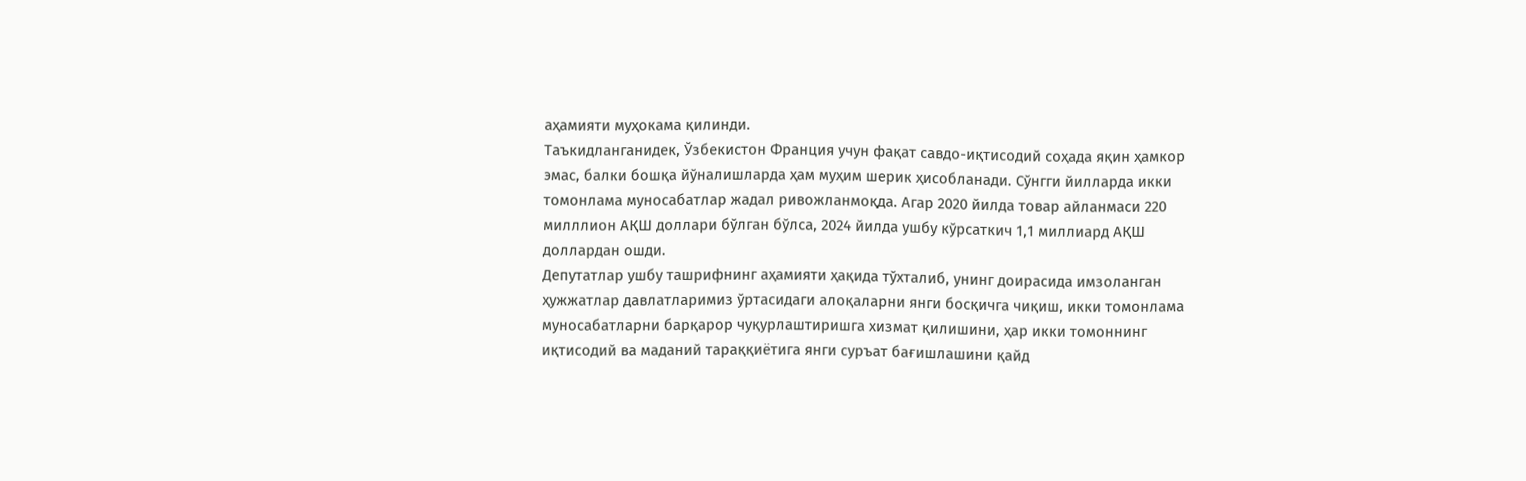аҳамияти муҳокама қилинди.
Таъкидланганидек, Ўзбекистон Франция учун фақат савдо-иқтисодий соҳада яқин ҳамкор эмас, балки бошқа йўналишларда ҳам муҳим шерик ҳисобланади. Сўнгги йилларда икки томонлама муносабатлар жадал ривожланмоқда. Агар 2020 йилда товар айланмаси 220 милллион АҚШ доллари бўлган бўлса, 2024 йилда ушбу кўрсаткич 1,1 миллиард АҚШ доллардан ошди.
Депутатлар ушбу ташрифнинг аҳамияти ҳақида тўхталиб, унинг доирасида имзоланган ҳужжатлар давлатларимиз ўртасидаги алоқаларни янги босқичга чиқиш, икки томонлама муносабатларни барқарор чуқурлаштиришга хизмат қилишини, ҳар икки томоннинг иқтисодий ва маданий тараққиётига янги суръат бағишлашини қайд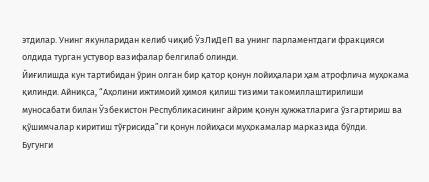этдилар. Унинг якунларидан келиб чиқиб ЎзЛиДеП ва унинг парламентдаги фракцияси олдида турган устувор вазифалар белгилаб олинди.
Йиғилишда кун тартибидан ўрин олган бир қатор қонун лойиҳалари ҳам атрофлича муҳокама қилинди. Айниқса, “Аҳолини ижтимоий ҳимоя қилиш тизими такомиллаштирилиши муносабати билан Ўзбекистон Республикасининг айрим қонун ҳужжатларига ўзгартириш ва қўшимчалар киритиш тўғрисида”ги қонун лойиҳаси муҳокамалар марказида бўлди.
Бугунги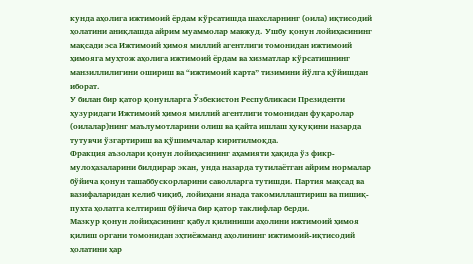кунда аҳолига ижтимоий ёрдам кўрсатишда шахсларнинг (оила) иқтисодий ҳолатини аниқлашда айрим муаммолар мавжуд. Ушбу қонун лойиҳасининг мақсади эса Ижтимоий ҳимоя миллий агентлиги томонидан ижтимоий ҳимояга муҳтож аҳолига ижтимоий ёрдам ва хизматлар кўрсатишнинг манзиллилигини ошириш ва “ижтимоий карта” тизимини йўлга қўйишдан иборат.
У билан бир қатор қонунларга Ўзбекистон Республикаси Президенти ҳузуридаги Ижтимоий ҳимоя миллий агентлиги томонидан фуқаролар (оилалар)нинг маълумотларини олиш ва қайта ишлаш ҳуқуқини назарда тутувчи ўзгартириш ва қўшимчалар киритилмоқда.
Фракция аъзолари қонун лойиҳасининг аҳамияти ҳақида ўз фикр-мулоҳазаларини билдирар экан, унда назарда тутилаётган айрим нормалар бўйича қонун ташаббускорларини саволларга тутишди. Партия мақсад ва вазифаларидан келиб чиқиб, лойиҳани янада такомиллаштириш ва пишиқ-пухта ҳолатга келтириш бўйича бир қатор таклифлар берди.
Мазкур қонун лойиҳасининг қабул қилиниши аҳолини ижтимоий ҳимоя қилиш органи томонидан эҳтиёжманд аҳолининг ижтимоий-иқтисодий ҳолатини ҳар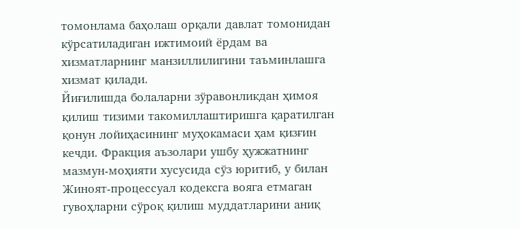томонлама баҳолаш орқали давлат томонидан кўрсатиладиган ижтимоий ёрдам ва хизматларнинг манзиллилигини таъминлашга хизмат қилади.
Йиғилишда болаларни зўравонликдан ҳимоя қилиш тизими такомиллаштиришга қаратилган қонун лойиҳасининг муҳокамаси ҳам қизғин кечди. Фракция аъзолари ушбу ҳужжатнинг мазмун-моҳияти хусусида сўз юритиб, у билан Жиноят-процессуал кодексга вояга етмаган гувоҳларни сўроқ қилиш муддатларини аниқ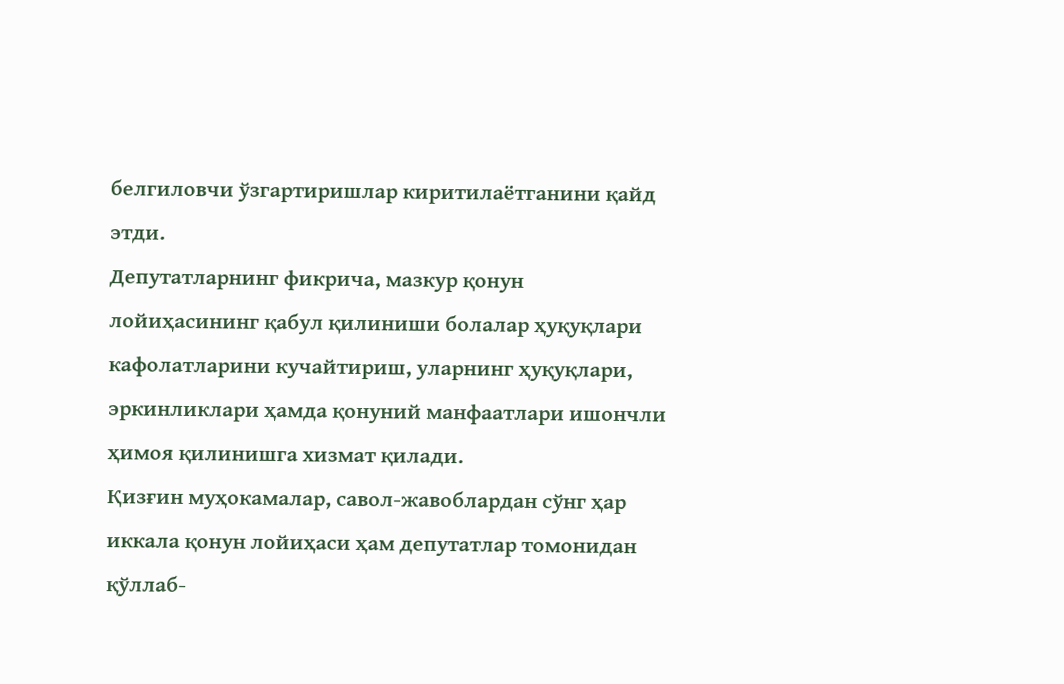белгиловчи ўзгартиришлар киритилаётганини қайд этди.
Депутатларнинг фикрича, мазкур қонун лойиҳасининг қабул қилиниши болалар ҳуқуқлари кафолатларини кучайтириш, уларнинг ҳуқуқлари, эркинликлари ҳамда қонуний манфаатлари ишончли ҳимоя қилинишга хизмат қилади.
Қизғин муҳокамалар, савол-жавоблардан сўнг ҳар иккала қонун лойиҳаси ҳам депутатлар томонидан қўллаб-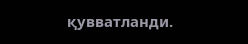қувватланди.